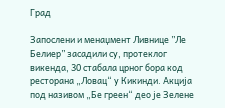Град

Запослени и менаџмент Ливнице ”Ле Белиер” засадили су, протеклог викенда, 30 стабала црног бора код ресторана „Ловац“ у Кикинди. Акција под називом „Бе греен“ део је Зелене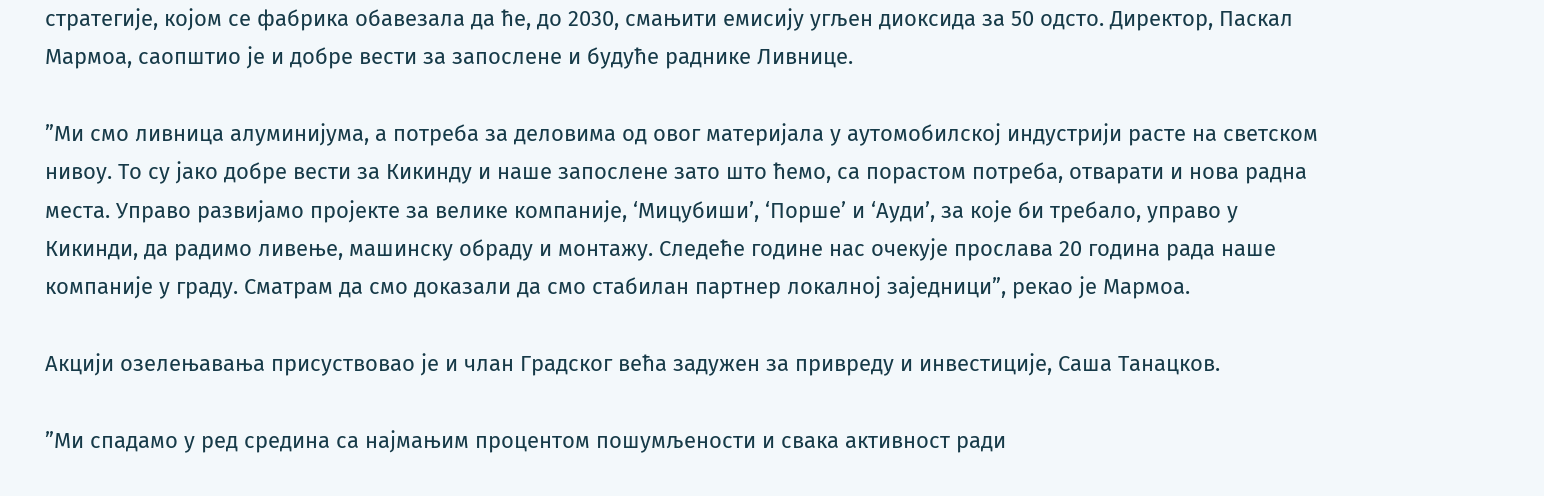стратегије, којом се фабрика обавезала да ће, до 2030, смањити емисију угљен диоксида за 50 одсто. Директор, Паскал Мармоа, саопштио је и добре вести за запослене и будуће раднике Ливнице.

”Ми смо ливница алуминијума, а потреба за деловима од овог материјала у аутомобилској индустрији расте на светском нивоу. То су јако добре вести за Кикинду и наше запослене зато што ћемо, са порастом потреба, отварати и нова радна места. Управо развијамо пројекте за велике компаније, ‘Мицубиши’, ‘Порше’ и ‘Ауди’, за које би требало, управо у Кикинди, да радимо ливење, машинску обраду и монтажу. Следеће године нас очекује прослава 20 година рада наше компаније у граду. Сматрам да смо доказали да смо стабилан партнер локалној заједници”, рекао је Мармоа.

Акцији озелењавања присуствовао је и члан Градског већа задужен за привреду и инвестиције, Саша Танацков.

”Ми спадамо у ред средина са најмањим процентом пошумљености и свака активност ради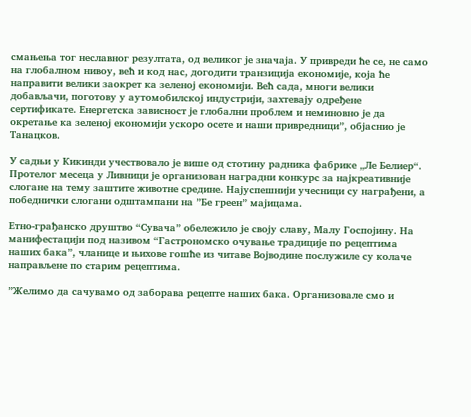смањења тог неславног резултата, од великог је значаја. У привреди ће се, не само на глобалном нивоу, већ и код нас, догодити транзиција економије, која ће направити велики заокрет ка зеленој економији. Већ сада, многи велики добављачи, поготову у аутомобилској индустрији, захтевају одређене сертификате. Енергетска зависност је глобални проблем и неминовно је да окретање ка зеленој економији ускоро осете и наши привредници”, објаснио је Танацков.

У садњи у Кикинди учествовало је више од стотину радника фабрике „Ле Белиер“. Протелог месеца у Ливници је организован наградни конкурс за најкреативније слогане на тему заштите животне средине. Најуспешнији учесници су награђени, а победнички слогани одштампани на ”Бе греен” мајицама.

Етно-грађанско друштво “Сувача” обележило је своју славу, Малу Госпојину. На манифестацији под називом “Гастрономско очување традиције по рецептима наших бака”, чланице и њихове гошће из читаве Војводине послужиле су колаче направљене по старим рецептима.

”Желимо да сачувамо од заборава рецепте наших бака. Организовале смо и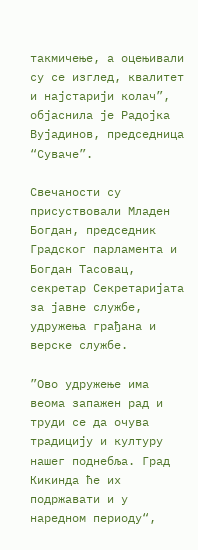такмичење, а оцењивали су се изглед, квалитет и најстарији колач”, објаснила је Радојка Вујадинов, председница “Суваче”.

Свечаности су присуствовали Младен Богдан, председник Градског парламента и Богдан Тасовац, секретар Секретаријата за јавне службе, удружења грађана и верске службе.

”Ово удружење има веома запажен рад и труди се да очува традицију и културу нашег поднебља. Град Кикинда ће их подржавати и у наредном периоду“,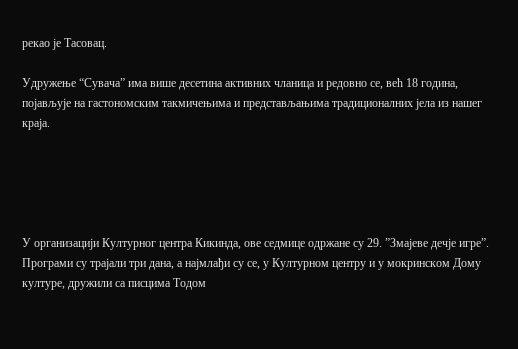рекао је Тасовац.

Удружење “Сувача” има више десетина активних чланица и редовно се, већ 18 година, појављује на гастономским такмичењима и представљањима традиционалних јела из нашег краја.





У организацији Културног центра Кикинда, ове седмице одржане су 29. ”Змајеве дечје игре”. Програми су трајали три дана, а најмлађи су се, у Културном центру и у мокринском Дому културе, дружили са писцима Тодом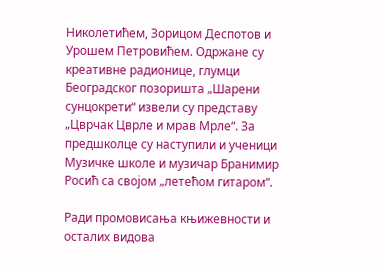Николетићем, Зорицом Деспотов и Урошем Петровићем. Одржане су креативне радионице, глумци Београдског позоришта „Шарени сунцокрети“ извели су представу „Цврчак Цврле и мрав Мрле“. За предшколце су наступили и ученици Музичке школе и музичар Бранимир Росић са својом „летећом гитаром“.

Ради промовисања књижевности и осталих видова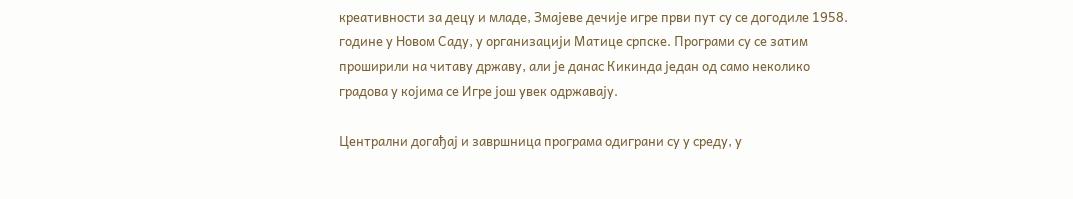креативности за децу и младе, Змајеве дечије игре први пут су се догодиле 1958. године у Новом Саду, у организацији Матице српске. Програми су се затим проширили на читаву државу, али је данас Кикинда један од само неколико градова у којима се Игре још увек одржавају.

Централни догађај и завршница програма одиграни су у среду, у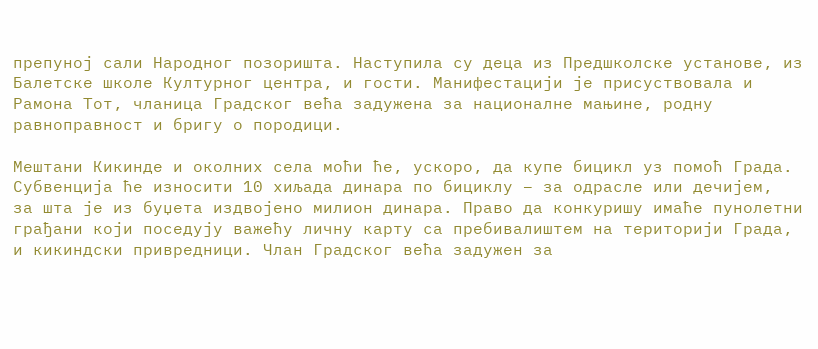препуној сали Народног позоришта. Наступила су деца из Предшколске установе, из Балетске школе Културног центра, и гости. Манифестацији је присуствовала и Рамона Тот, чланица Градског већа задужена за националне мањине, родну равноправност и бригу о породици.

Мештани Кикинде и околних села моћи ће, ускоро, да купе бицикл уз помоћ Града. Субвенција ће износити 10 хиљада динара по бициклу – за одрасле или дечијем,  за шта је из буџета издвојено милион динара. Право да конкуришу имаће пунолетни грађани који поседују важећу личну карту са пребивалиштем на територији Града, и кикиндски привредници. Члан Градског већа задужен за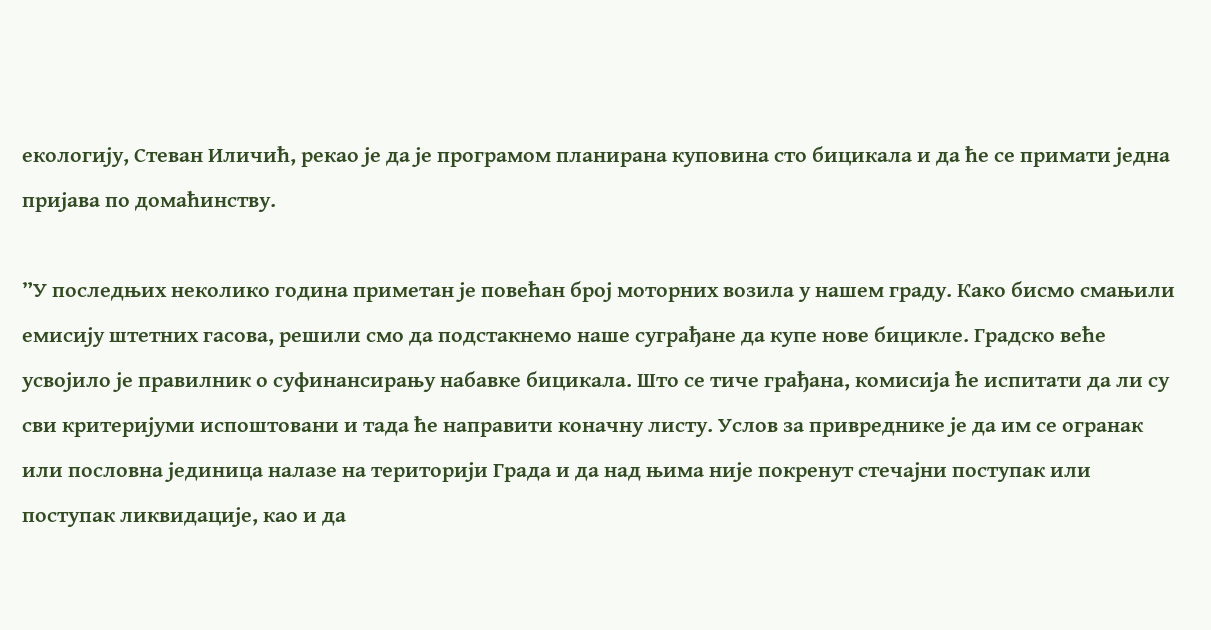екологију, Стеван Иличић, рекао је да је програмом планирана куповина сто бицикала и да ће се примати једна пријава по домаћинству.

”У последњих неколико година приметан је повећан број моторних возила у нашем граду. Како бисмо смањили емисију штетних гасова, решили смо да подстакнемо наше суграђане да купе нове бицикле. Градско веће усвојило је правилник о суфинансирању набавке бицикала. Што се тиче грађана, комисија ће испитати да ли су сви критеријуми испоштовани и тада ће направити коначну листу. Услов за привреднике је да им се огранак или пословна јединица налазе на територији Града и да над њима није покренут стечајни поступак или поступак ликвидације, као и да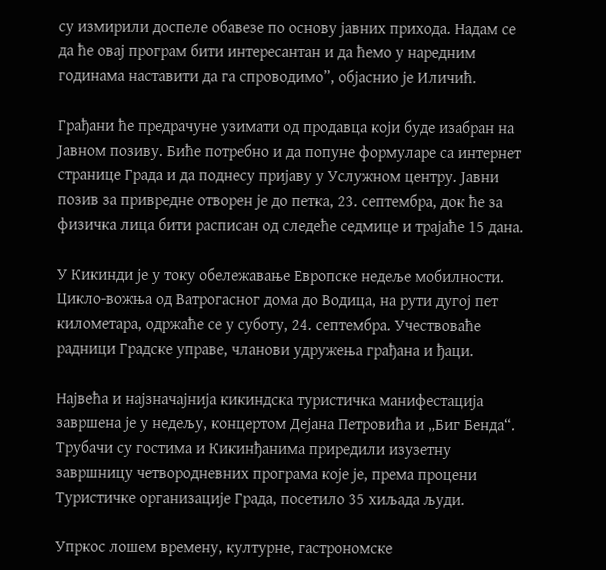су измирили доспеле обавезе по основу јавних прихода. Надам се да ће овај програм бити интересантан и да ћемо у наредним годинама наставити да га спроводимо”, објаснио је Иличић.

Грађани ће предрачуне узимати од продавца који буде изабран на Јавном позиву. Биће потребно и да попуне формуларе са интернет странице Града и да поднесу пријаву у Услужном центру. Јавни позив за привредне отворен је до петка, 23. септембра, док ће за физичка лица бити расписан од следеће седмице и трајаће 15 дана.

У Кикинди је у току обележавање Европске недеље мобилности. Цикло-вожња од Ватрогасног дома до Водица, на рути дугој пет километара, одржаће се у суботу, 24. септембра. Учествоваће радници Градске управе, чланови удружења грађана и ђаци.

Највећа и најзначајнија кикиндска туристичка манифестација завршена је у недељу, концертом Дејана Петровића и „Биг Бенда“. Трубачи су гостима и Кикинђанима приредили изузетну завршницу четвородневних програма које је, према процени Туристичке организације Града, посетило 35 хиљада људи.

Упркос лошем времену, културне, гастрономске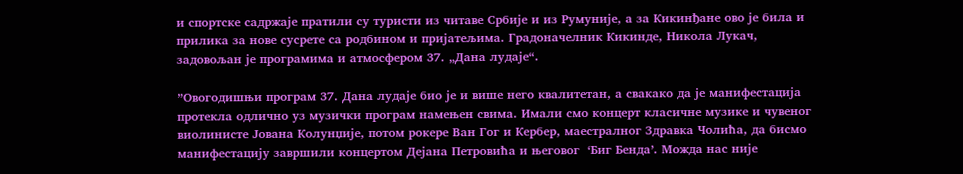и спортске садржаје пратили су туристи из читаве Србије и из Румуније, а за Кикинђане ово је била и прилика за нове сусрете са родбином и пријатељима. Градоначелник Кикинде, Никола Лукач, задовољан је програмима и атмосфером 37. „Дана лудаје“.

”Овогодишњи програм 37. Дана лудаје био је и више него квалитетан, а свакако да је манифестација протекла одлично уз музички програм намењен свима. Имали смо концерт класичне музике и чувеног виолинисте Јована Колунџије, потом рокере Ван Гог и Кербер, маестралног Здравка Чолића, да бисмо манифестацију завршили концертом Дејана Петровића и његовог  ‘Биг Бенда’. Можда нас није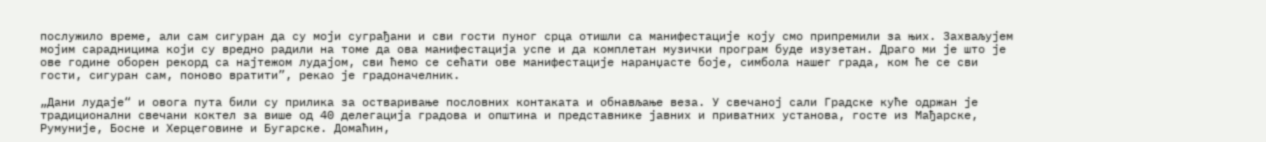послужило време, али сам сигуран да су моји суграђани и сви гости пуног срца отишли са манифестације коју смо припремили за њих. Захваљујем мојим сарадницима који су вредно радили на томе да ова манифестација успе и да комплетан музички програм буде изузетан. Драго ми је што је ове године оборен рекорд са најтежом лудајом, сви ћемо се сећати ове манифестације наранџасте боје, симбола нашег града, ком ће се сви гости, сигуран сам, поново вратити”, рекао је градоначелник.

„Дани лудаје“ и овога пута били су прилика за остваривање пословних контаката и обнављање веза. У свечаној сали Градске куће одржан је традиционални свечани коктел за више од 40 делегација градова и општина и представнике јавних и приватних установа, госте из Мађарске, Румуније, Босне и Херцеговине и Бугарске. Домаћин,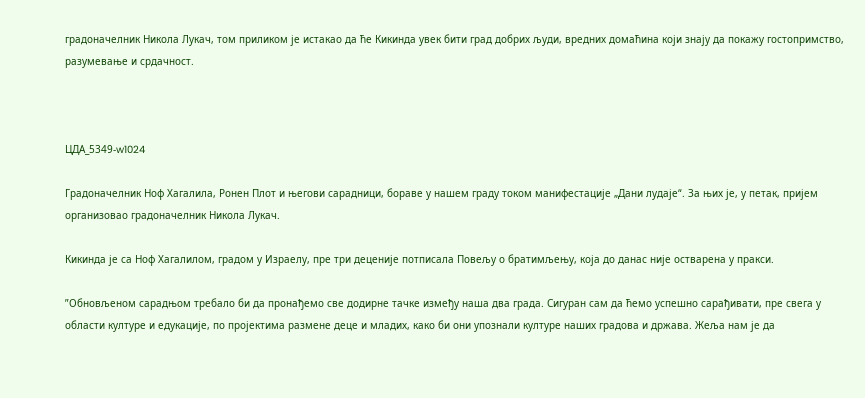градоначелник Никола Лукач, том приликом је истакао да ће Кикинда увек бити град добрих људи, вредних домаћина који знају да покажу гостопримство, разумевање и срдачност.



ЦДА_5349-w1024

Градоначелник Ноф Хагалила, Ронен Плот и његови сарадници, бораве у нашем граду током манифестације „Дани лудаје“. За њих је, у петак, пријем организовао градоначелник Никола Лукач.

Кикинда је са Ноф Хагалилом, градом у Израелу, пре три деценије потписала Повељу о братимљењу, која до данас није остварена у пракси.

”Обновљеном сарадњом требало би да пронађемо све додирне тачке између наша два града. Сигуран сам да ћемо успешно сарађивати, пре свега у области културе и едукације, по пројектима размене деце и младих, како би они упознали културе наших градова и држава. Жеља нам је да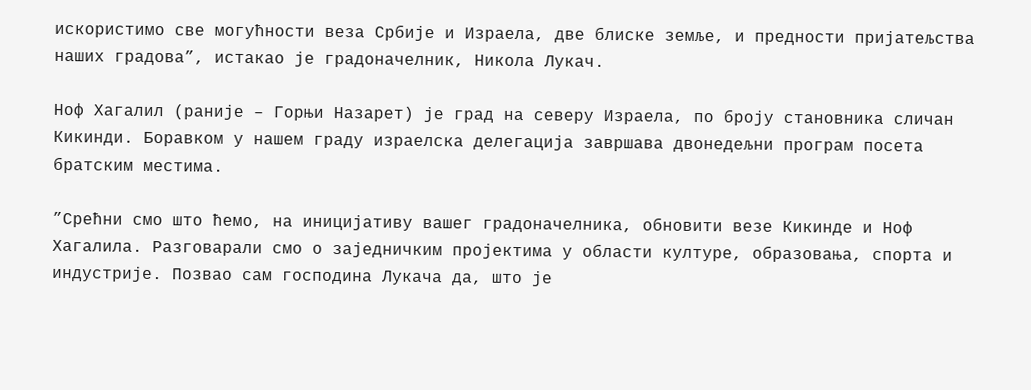искористимо све могућности веза Србије и Израела, две блиске земље, и предности пријатељства наших градова”, истакао је градоначелник, Никола Лукач.

Ноф Хагалил (раније – Горњи Назарет) је град на северу Израела, по броју становника сличан Кикинди. Боравком у нашем граду израелска делегација завршава двонедељни програм посета братским местима.

”Срећни смо што ћемо, на иницијативу вашег градоначелника, обновити везе Кикинде и Ноф Хагалила. Разговарали смо о заједничким пројектима у области културе, образовања, спорта и индустрије. Позвао сам господина Лукача да, што је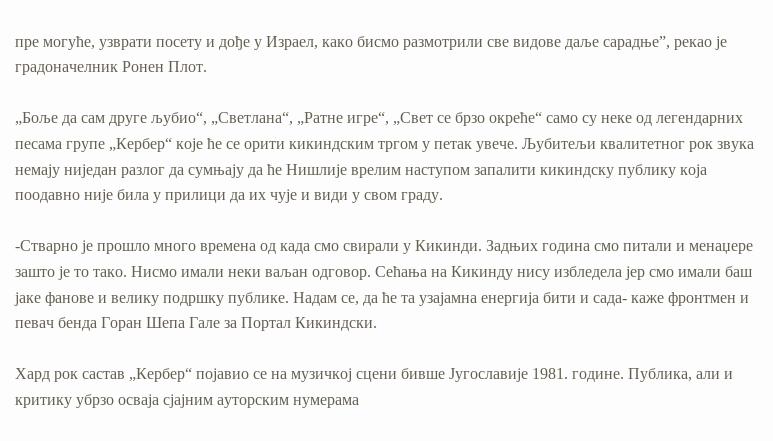пре могуће, узврати посету и дође у Израел, како бисмо размотрили све видове даље сарадње”, рекао је градоначелник Ронен Плот.

„Боље да сам друге љубио“, „Светлана“, „Ратне игре“, „Свет се брзо окреће“ само су неке од легендарних песама групе „Кербер“ које ће се орити кикиндским тргом у петак увече. Љубитељи квалитетног рок звука немају ниједан разлог да сумњају да ће Нишлије врелим наступом запалити кикиндску публику која поодавно није била у прилици да их чује и види у свом граду.

-Стварно је прошло много времена од када смо свирали у Кикинди. Задњих година смо питали и менаџере зашто је то тако. Нисмо имали неки ваљан одговор. Сећања на Кикинду нису избледела јер смо имали баш јаке фанове и велику подршку публике. Надам се, да ће та узајамна енергија бити и сада- каже фронтмен и певач бенда Горан Шепа Гале за Портал Кикиндски.

Хард рок састав „Кербер“ појавио се на музичкој сцени бивше Југославије 1981. године. Публика, али и критику убрзо осваја сјајним ауторским нумерама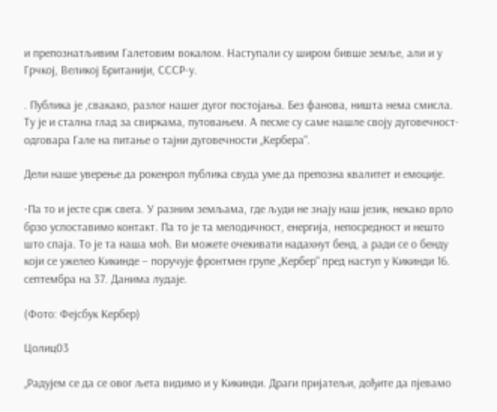и препознатљивим Галетовим вокалом. Наступали су широм бивше земље, али и у Грчкој, Великој Британији, СССР-у.

. Публика је ,свакако, разлог нашег дугог постојања. Без фанова, ништа нема смисла. Ту је и стална глад за свиркама, путовањем. А песме су саме нашле своју дуговечност- одговара Гале на питање о тајни дуговечности „Кербера“.

Дели наше уверење да рокенрол публика свуда уме да препозна квалитет и емоције.

-Па то и јесте срж свега. У разним земљама, где људи не знају наш језик, некако врло брзо успоставимо контакт. Па то је та мелодичност, енергија, непосредност и нешто што спаја. То је та наша моћ. Ви можете очекивати надахнут бенд, а ради се о бенду који се ужелео Кикинде – поручује фронтмен групе „Кербер“ пред наступ у Кикинди 16. септембра на 37. Данима лудаје.

(Фото: Фејсбук Кербер)

Цолиц03

„Радујем се да се овог љета видимо и у Кикинди. Драги пријатељи, дођите да пјевамо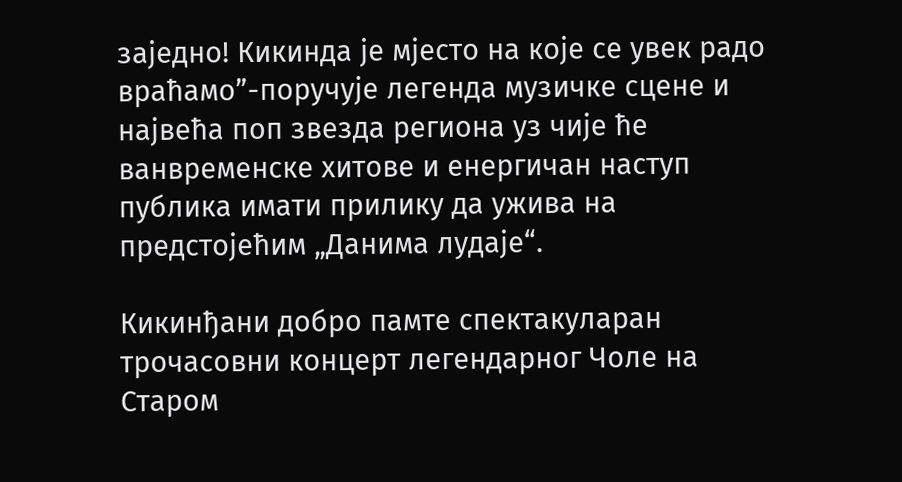заједно! Кикинда је мјесто на које се увек радо враћамо”-поручује легенда музичке сцене и највећа поп звезда региона уз чије ће ванвременске хитове и енергичан наступ публика имати прилику да ужива на предстојећим „Данима лудаје“.

Кикинђани добро памте спектакуларан трочасовни концерт легендарног Чоле на Старом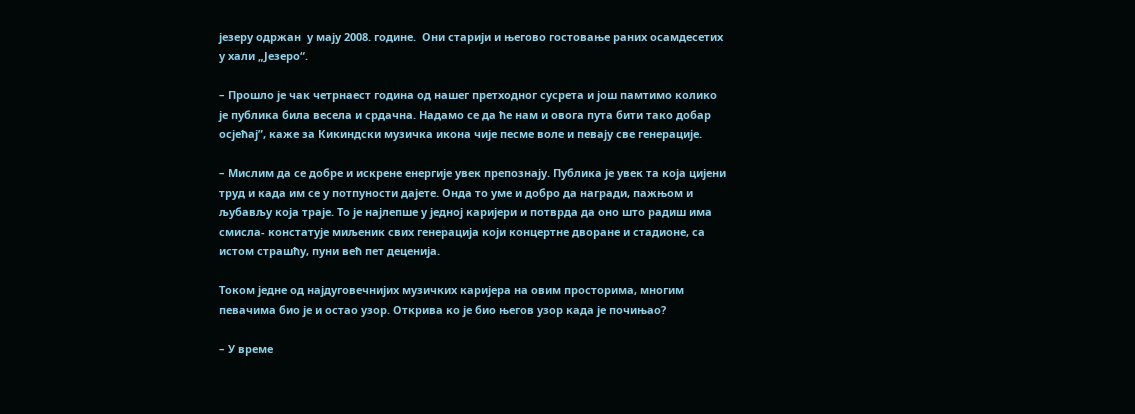језеру одржан  у мају 2008. године.  Они старији и његово гостовање раних осамдесетих у хали „Језеро“.

– Прошло је чак четрнаест година од нашег претходног сусрета и још памтимо колико је публика била весела и срдачна. Надамо се да ће нам и овога пута бити тако добар осјећај”, каже за Кикиндски музичка икона чије песме воле и певају све генерације.

– Мислим да се добре и искрене енергије увек препознају. Публика је увек та која цијени труд и када им се у потпуности дајете. Онда то уме и добро да награди, пажњом и љубављу која траје. То је најлепше у једној каријери и потврда да оно што радиш има смисла- констатује миљеник свих генерација који концертне дворане и стадионе, са истом страшћу, пуни већ пет деценија.

Током једне од најдуговечнијих музичких каријера на овим просторима, многим певачима био је и остао узор. Открива ко је био његов узор када је почињао?

– У време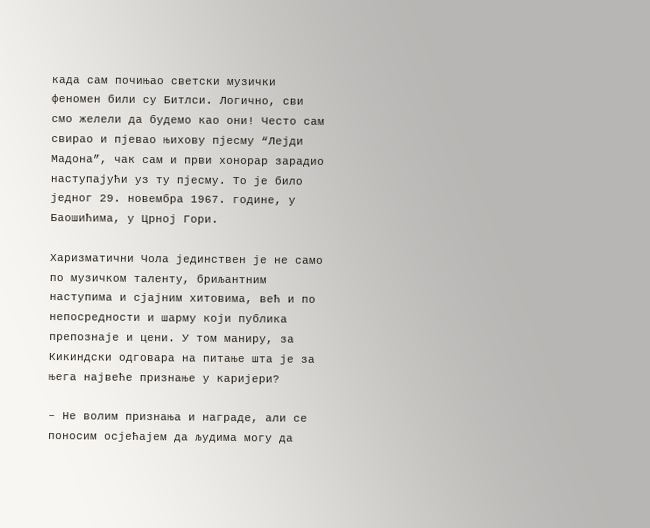када сам почињао светски музички феномен били су Битлси. Логично, сви смо желели да будемо као они! Често сам свирао и пјевао њихову пјесму “Лејди Мадона”, чак сам и први хонорар зарадио наступајући уз ту пјесму. То је било једног 29. новембра 1967. године, у Баошићима, у Црној Гори.

Харизматични Чола јединствен је не само по музичком таленту, бриљантним наступима и сјајним хитовима, већ и по непосредности и шарму који публика препознаје и цени. У том маниру, за Кикиндски одговара на питање шта је за њега највеће признање у каријери?

– Не волим признања и награде, али се поносим осјећајем да људима могу да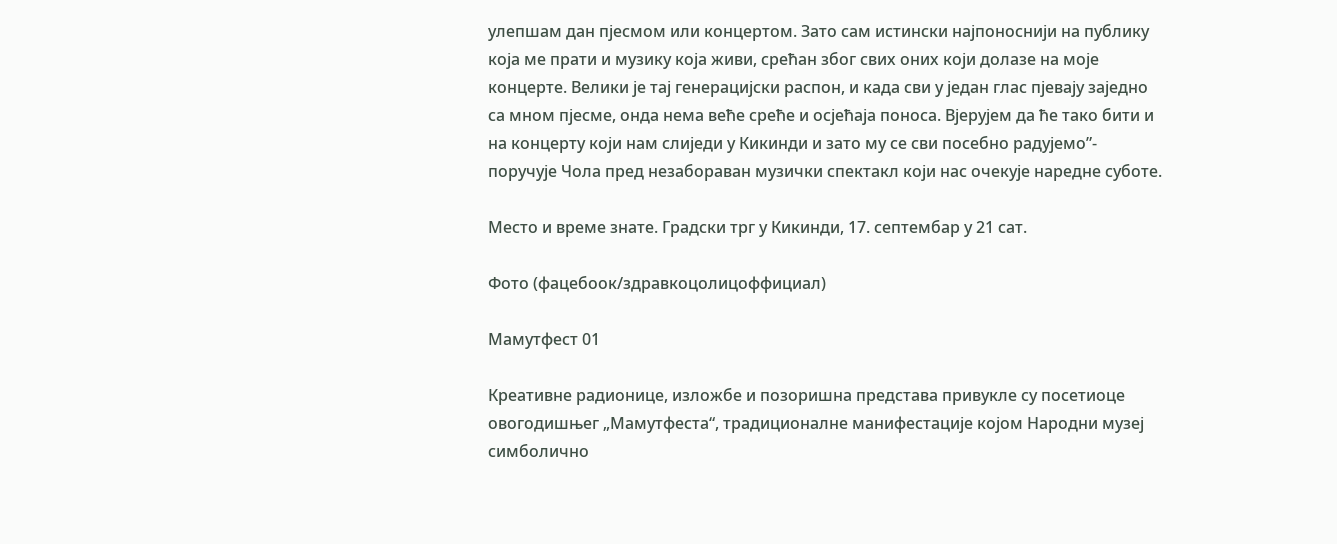улепшам дан пјесмом или концертом. Зато сам истински најпоноснији на публику која ме прати и музику која живи, срећан због свих оних који долазе на моје концерте. Велики је тај генерацијски распон, и када сви у један глас пјевају заједно са мном пјесме, онда нема веће среће и осјећаја поноса. Вјерујем да ће тако бити и на концерту који нам слиједи у Кикинди и зато му се сви посебно радујемо”- поручује Чола пред незабораван музички спектакл који нас очекује наредне суботе.

Место и време знате. Градски трг у Кикинди, 17. септембар у 21 сат.

Фото (фацебоок/здравкоцолицоффициал)

Мамутфест 01

Креативне радионице, изложбе и позоришна представа привукле су посетиоце овогодишњег „Мамутфеста“, традиционалне манифестације којом Народни музеј симболично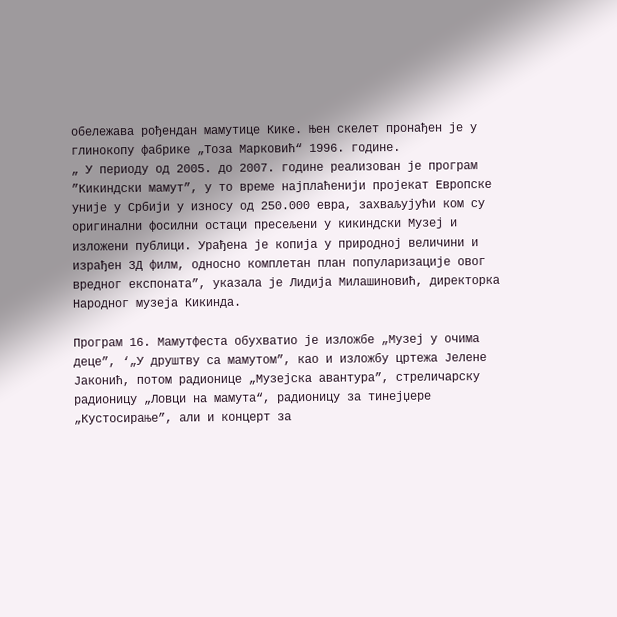обележава рођендан мамутице Кике. Њен скелет пронађен је у глинокопу фабрике „Тоза Марковић“ 1996. године.
„ У периоду од 2005. до 2007. године реализован је програм ”Кикиндски мамут”, у то време најплаћенији пројекат Европске уније у Србији у износу од 250.000 евра, захваљујући ком су оригинални фосилни остаци пресељени у кикиндски Музеј и изложени публици. Урађена је копија у природној величини и израђен 3Д филм, односно комплетан план популаризације овог вредног експоната”, указала је Лидија Милашиновић, директорка Народног музеја Кикинда.

Програм 16. Мамутфеста обухватио је изложбе „Музеј у очима деце”, ‘„У друштву са мамутом”, као и изложбу цртежа Јелене Јаконић, потом радионице „Музејска авантура”, стреличарску радионицу „Ловци на мамута“, радионицу за тинејџере „Кустосирање”, али и концерт за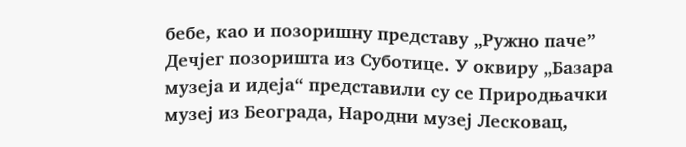бебе, као и позоришну представу „Ружно паче” Дечјег позоришта из Суботице. У оквиру „Базара музеја и идеја“ представили су се Природњачки музеј из Београда, Народни музеј Лесковац,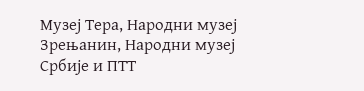Музеј Тера, Народни музеј Зрењанин, Народни музеј Србије и ПТТ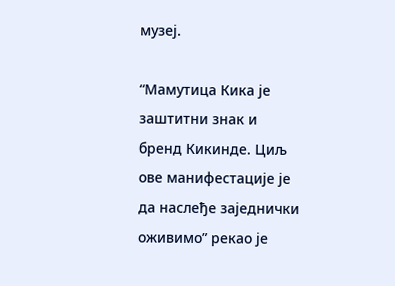музеј.

“Мамутица Кика је заштитни знак и бренд Кикинде. Циљ ове манифестације је да наслеђе заједнички оживимо” рекао је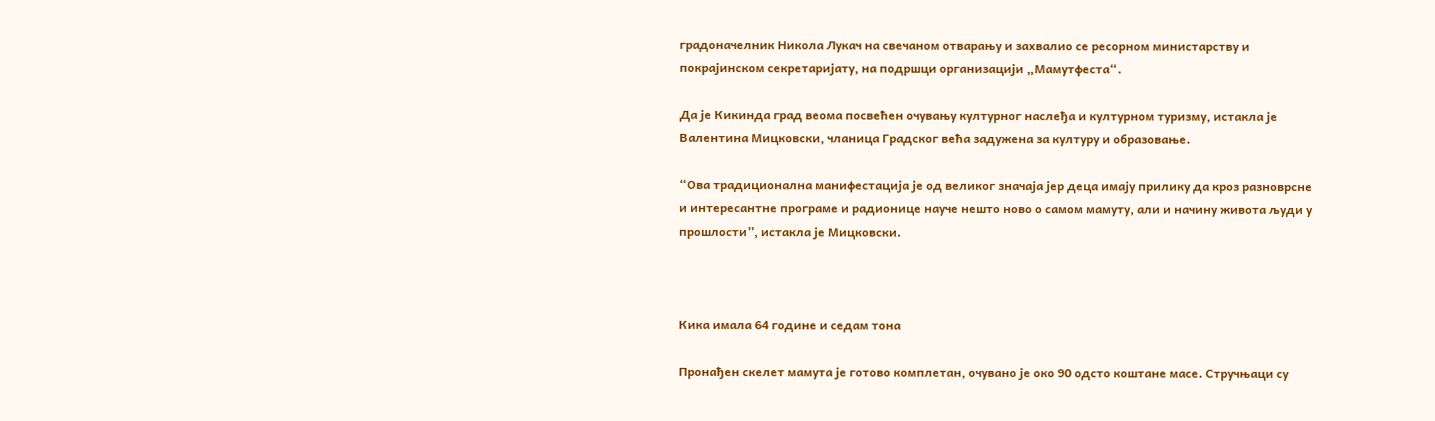градоначелник Никола Лукач на свечаном отварању и захвалио се ресорном министарству и покрајинском секретаријату, на подршци организацији „Мамутфеста“.

Да је Кикинда град веома посвећен очувању културног наслеђа и културном туризму, истакла је Валентина Мицковски, чланица Градског већа задужена за културу и образовање.

“Ова традиционална манифестација је од великог значаја јер деца имају прилику да кроз разноврсне и интересантне програме и радионице науче нешто ново о самом мамуту, али и начину живота људи у прошлости”, истакла је Мицковски.



Кика имала 64 године и седам тона

Пронађен скелет мамута је готово комплетан, очувано је око 90 одсто коштане масе. Стручњаци су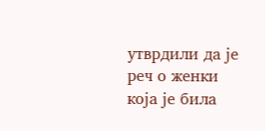утврдили да је реч о женки која је била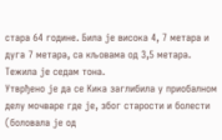стара 64 године. Била је висока 4, 7 метара и дуга 7 метара, са кљовама од 3,5 метара. Тежила је седам тона.
Утврђено је да се Кика заглибила у приобалном делу мочваре где је, због старости и болести (боловала је од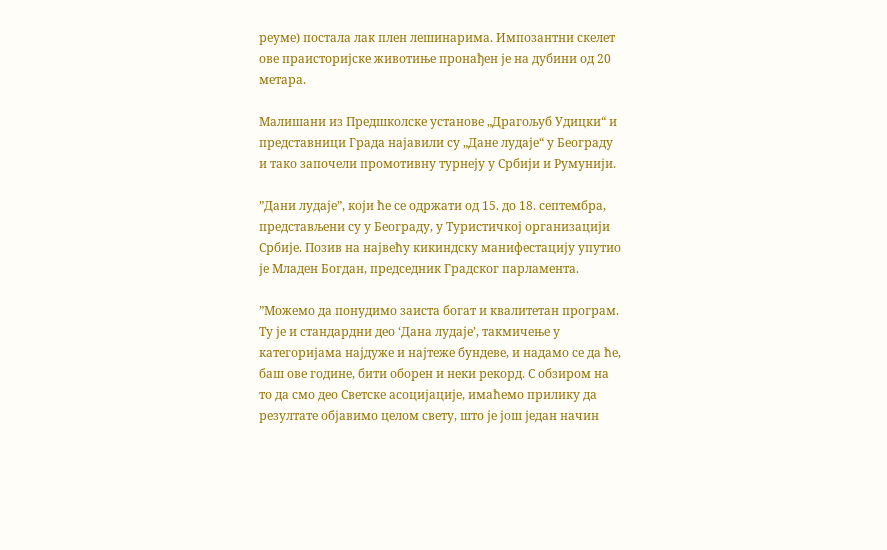реуме) постала лак плен лешинарима. Импозантни скелет ове праисторијске животиње пронађен је на дубини од 20 метара.

Малишани из Предшколске установе „Драгољуб Удицки“ и представници Града најавили су „Дане лудаје“ у Београду и тако започели промотивну турнеју у Србији и Румунији.

”Дани лудаје”, који ће се одржати од 15. до 18. септембра, представљени су у Београду, у Туристичкој организацији Србије. Позив на највећу кикиндску манифестацију упутио је Младен Богдан, председник Градског парламента.

”Можемо да понудимо заиста богат и квалитетан програм. Ту је и стандардни део ‘Дана лудаје’, такмичење у категоријама најдуже и најтеже бундеве, и надамо се да ће, баш ове године, бити оборен и неки рекорд. С обзиром на то да смо део Светске асоцијације, имаћемо прилику да резултате објавимо целом свету, што је још један начин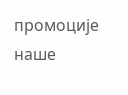промоције наше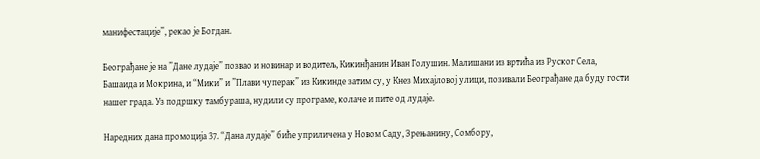манифестације”, рекао је Богдан.

Београђане је на ”Дане лудаје” позвао и новинар и водитељ, Кикинђанин Иван Голушин. Малишани из вртића из Руског Села, Башаида и Мокрина, и “Мики” и ”Плави чуперак” из Кикинде затим су, у Кнез Михајловој улици, позивали Београђане да буду гости нашег града. Уз подршку тамбураша, нудили су програме, колаче и пите од лудаје.

Наредних дана промоција 37. “Дана лудаје” биће уприличена у Новом Саду, Зрењанину, Сомбору,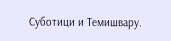Суботици и Темишвару.